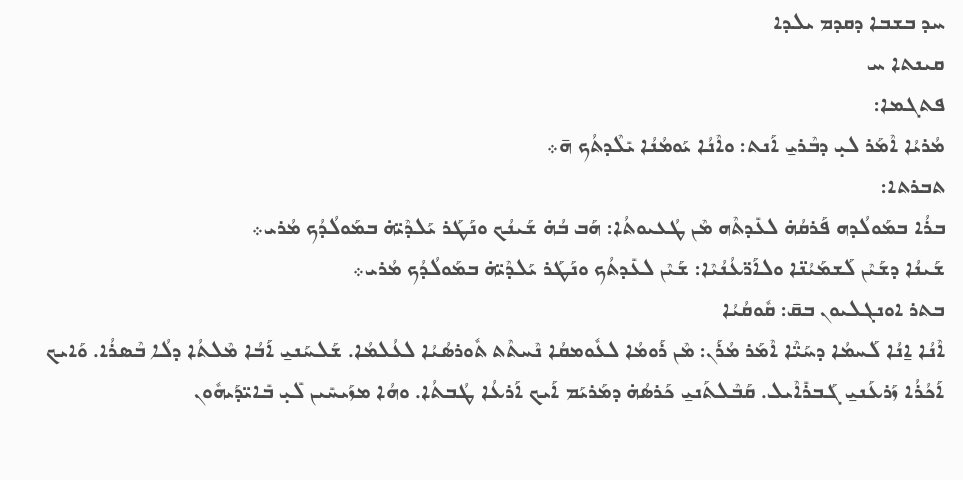ܚܕ ܒܫܒܐ ܕܩܕܡ ܝܠܕܐ
ܩܝܢܬܐ ܚ
ܦܬܓܡܐ:
ܡܳܪܝܳܐ ܐܶܡܰܪ ܠܝ̣ ܕܒܶܪܝ̱ ܐܰܢܬ: ܘܐܶܢܳܐ ܝܰܘܡܳܢܳܐ ܝܺܠܶܕܬܳܟ ܗ̄܀
ܬܒܪܬ‌ܐ:
ܒܪܳܐ ܒܡܰܘܠܳܕܗ ܦܰܪܩܳܗ̇ ܠܥܺܕܬܶܗ ܡܶܢ ܛܳܥܝܘܬܳܐ: ܗܰܒ ܒܳܗ̇ ܫܰܝܢܳܟ ܘܢܰܛܰܪ ܝܰܠܕܶܝ̈ܗ̇ ܒܡܰܘܠܳܕܳܟ ܡܳܪܝ܀
ܫܰܝܢܳܐ ܕܫܰܝܶܢ ܠܰܫܡܰܝܳܢ̈ܐ ܘܠܐܰܪ̈ܥܳܢܳܝܶܐ: ܫܰܝܶܢ ܠܥܺܕܬܳܟ ܘܢܰܛܰܪ ܝܰܠܕܶܝ̈ܗ̇ ܒܡܰܘܠܳܕܳܟ ܡܳܪܝ܀
ܒܬܪ ܐܘܢܓܠܝܘܢ ܒܩ̄: ܩܽܘܩܳܝܳܐ
ܐܶܢܳܐ ܐ̱ܢܳܐ ܠܰܚܡܳܐ ܕܚܰܝ̈ܶܐ ܐܶܡܰܪ ܡܳܪܰܢ: ܡܶܢ ܪܰܘܡܳܐ ܠܥܽܘܡܩܳܐ ܢܶܚܬܶܬ ܬܽܘܪܣܳܝܳܐ ܠܥܳܠܡܳܐ. ܫܰܠܚܰܢܝ̱ ܐܰܒܳܐ ܡܶܠܬܳܐ ܕܠܳܐ ܒܶܣܪܳܐ. ܘܰܐܝܟ ܐܰܟܳܪܳܐ ܙܰܪܥܰܢܝ̱ ܓܰܒܪܺܐܶܝܠ. ܩܰܒܶܠܬܰܢܝ̱ ܟܰܪܣܳܗ̇ ܕܡܰܪܝܰܡ ܐܰܝܟ ܐܰܪܥܳܐ ܛܳܒܬܳܐ. ܘܗܳܐ ܡܙܰܝܚܺܝܢ ܠܺܝ̣ ܒܺܐܝ̈ܕܰܝܗܽܘܢ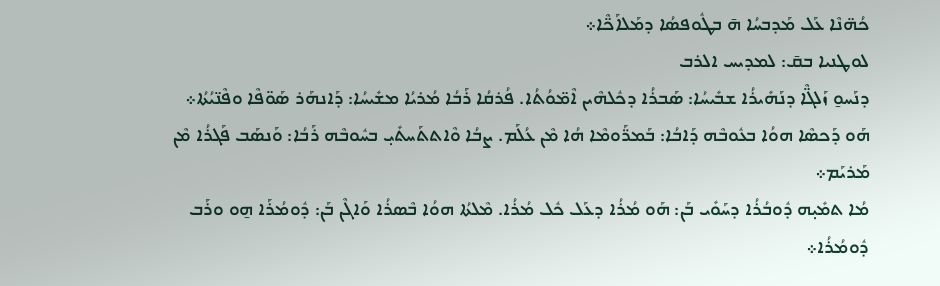ܟܳܗ̈ܢܶܐ ܥܰܠ ܡܰܕܒܚܳܐ ܗ̄ ܒܛܽܘܦܣܳܐ ܕܡܰܠܐܰܟ̈ܶܐ܀
ܠܘܛܢܝܐ ܒܩ̄: ܠܡܕܝܚ ܐܠܪܒ
ܕܢܰܚܘ̱ ܙܰܠܓ̈ܶܐ ܕܢܰܗܺܝܪܳܐ ܫܒܺܝܚܳܐ: ܣܰܒܪܳܐ ܕܟܽܠܗܶܝܢ ܐܶܡ̈ܘܳܬܳܐ. ܦܳܪܩܳܐ ܪܰܒܳܐ ܡܳܪܝܳܐ ܡܫܺܝܚܳܐ: ܕܰܐܢܗܰܪ ܣܰܘ̈ܦܶܐ ܘܦܶܢ̈ܝܳܬܳܐ܀
ܗܰܘ ܕܰܟܣܶܐ ܗܘܳܐ ܒܥܽܘܒܶܗ ܕܰܐܒܳܐ: ܒܰܡܪ̈ܰܘܡܶܐ ܗܳܐ ܡܶܢ ܥܳܠܰܡ. ܨܒܳܐ ܘܶܐܬܬܰܚܬܺܝ̣ ܒܚܽܘܒܶܗ ܪܰܒܳܐ: ܘܰܢܣܰܒ ܦܰܓܪܳܐ ܡܶܢ ܡܰܪܝܰܡ܀
ܡܳܐ ܬܡܺܝ̣ܗ ܕܽܘܒܳܪܳܐ ܕܚܰܘܺܝ ܒܰܢ: ܗܰܘ ܡܳܪܳܐ ܕܥܰܠ ܟܽܠ ܡܳܪܳܐ. ܡܶܠܬܳܐ ܗܘܳܐ ܒܶܣܪܳܐ ܘܰܐܓܶܢ ܒܰܢ: ܕܽܘܡܳܪܰܐ ܗ̱ܘ ܘܪܰܒ ܕܽܘܡܳܪܳܐ܀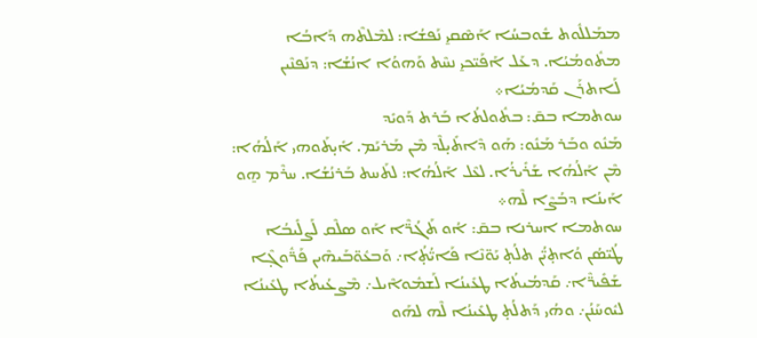ܡܡܰܠܠܽܘܬ ܫܽܘܒܚܳܐ ܐܰܣܶܩܝ̱ ܢܰܦܫܳܐ: ܠܡܶܠܬܶܗ ܕܰܐܒܳܐ ܡܬܽܘܡܳܝܳܐ. ܕܥܰܠ ܐܰܦܰܝ̈ܟܝ̱ ܢܚܶܬ ܘܰܗܘܳܐ ܐܢܳܫܳܐ: ܕܢܰܦܢܶܝܢ ܠܰܐܬܪܰܢ ܩܰܕܡܳܝܳܐ܀
ܚܘܬܡܐ ܒܩ̄: ܒܬܽܘܠܬܳܐ ܒܰܪܬ ܕܰܘܝܺܕ
ܡܰܢܽܘ ܘܒܰܪ ܡܰܢܽܘ: ܗܰܘ ܕܶܐܬܺܝ̣ܠܶܕ ܡܶܢ ܡܰܪܝܰܡ. ܐܺܝ̣ܬܰܘܗܝ ܐܰܠܳܗܳܐ: ܡܶܢ ܐܰܠܳܗܳܐ ܫܰܪܺܝܪܳܐ. ܠܥܶܠ ܐܰܠܳܗܳܐ: ܠܬܰܚܬ ܒܰܪܢܳܫܳܐ. ܚܪܶܡ ܗ̱ܘ ܐܰܝܢܳܐ ܕܒܳܨܶܐ ܠܶܗ܀
ܚܘܬܡܐ ܐܚܪܢܐ ܒܩ̄: ܐܳܘ ܬܰܓܳܪ̈ܶܐ ܐܰܘ ܣܠܶܩ ܠܰܨܠܺܝܒܳܐ
ܛܳܝ̈ܣܳܢ ܘܳܐܬ̣ܝ̈ܳܢ ܬܠܳܬ̣ ܝܰܘ̈ܢܶܐ ܦܰܐܝ̈ܳܬ̣ܳܐ܇ ܘܰܒܥܽܘ̈ܒܰܝܗܶܝܢ ܦܰܪ̈ܽܘܓ̣ܶܐ ܫܰܦܺܝܪ̈ܶܐ܇ ܩܰܕܡܳܝܬܳܐ ܛܥܺܝܢܳܐ ܠܰܫܡܽܘܐܶܝܠ܇ ܡܶܨܥܳܝܬܳܐ ܛܥܺܝܢܳܐ ܠܝܽܘܚܰܢܳܢ܇ ܘܗܳܝ ܕܰܬܠܳܬ̣ ܛܥܺܝܢܳܐ ܠܶܗ ܠܗܰܘ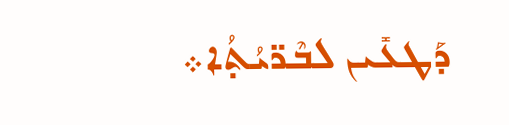ܕܰܛܥܺܝܢ ܠܒܶܪ̈ܝܳܬ̣ܳܐ܀